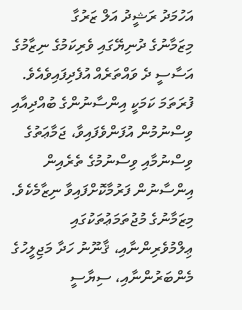އަހުމަދު ރަޝީދު އަލް ޒަރުގާ
މިޒަމާނުގެ ދުނިޔޭގައި ވެރިކަމުގެ ނިޒާމުގެ އަސާސީ ދެ ވައްތަރެއް އުފެދިފައިވެއެވެ. ފުރަތަމަ ކަމަކީ އިންސާނުންގެ ބުއްދިއާއި ވިސްނުމުން އުފަންވެފައިވާ، ޖަމާޢަތުގެ ވިސްނުމާއި ވިސްނުމުގެ ތެރެއިން އިންސާނުން ފަރުމާކޮށްފައިވާ ނިޒާމެކެވެ. މިޒަމާނުގެ މުޖުތަމަޢުތަކުގައި ޢިލްމުވެރިންނާއި، ޤާނޫނު ހަދާ މަޖިލީހުގެ މެންބަރުންނާއި، ސިޔާސީ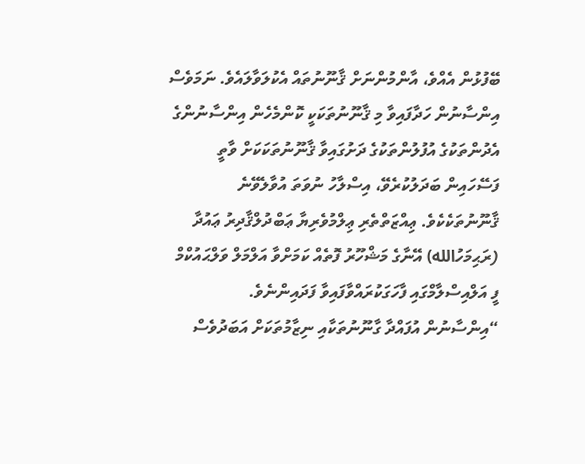ބޭފުޅުން އެއްވެ، އާންމުންނަށް ޤާނޫނުތައް އެކުލަވާލައެވެ. ނަމަވެސް އިންސާނުން ހަދާފައިވާ މި ޤާނޫނުތަކަކީ ކޮންމެހެން އިންސާނުންގެ އެދުންތަކުގެ އުފުލުންތަކުގެ ދަށުގައިވާ ޤާނޫނުތަކަކަށް ވާތީ ފަސޭހައިން ބަދަލުކުރެވޭ، އިސްލާހު ނުވަތަ އުވާލެވޭނެ ޤާނޫނުތަކެކެވެ. ޢިއްޒަތްތެރި ޢިލްމުވެރިޔާ ޢަބްދުލްޤާދިރު ޢައުދާ (ރަޙިމަހުالله) އޭނާގެ މަޝްހޫރު ފޮތެއް ކަމަށްވާ އަލްމަލް ވަލްޙައުކްމް ފީ އަލްއިސްލާމްގައި ފާހަގަކުރައްވާފައިވާ ފަދައިންނެވެ.
“އިންސާނުން އުފައްދާ ގާނޫނުތަކާއި ނިޒާމުތަކަށް އަބަދުވެސް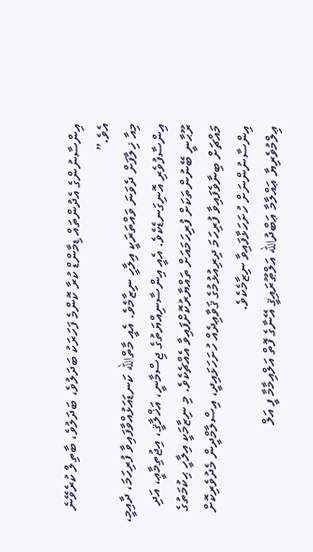އިންސާނުންގެ އެދުންތައް ޑިމާންޑް ކުރާ ކޮންމެ ފަހަރަކު ބަދަލުވެ، ބަދަލުވެ، ބާތިލް ކުރެވޭނެ އެވެ.”
މިއާ ޚިލާފަށް ދެވަނަ ވައްތަރަކީ އިލާހީ ނިޒާމެވެ. އެއީ މާތްالله ކަނޑައަޅުއްވާފައިވާ ފުރިހަމަ، ދާއިމީ، އިންސާފުވެރި އޮނިގަނޑެކެވެ. އެއީ އިންސާނިއްޔަތުގެ ޖިސްމާނީ، އަޚްލާޤީ، އިޖުތިމާޢީ، އަދި ރޫޙާނީ ބޭނުންތަކަށް ފުރިހަމައަށް ތައްޔާރުކޮށްފައިވާ އެއްޗެކެވެ. މި ނިޒާމަކީ އިލާހީ ޙިކުމަތުގެ މައްޗަށް ބިނާވެފައިވާ ފުރިހަމަ ދިރިއުޅުމުގެ ޤަވާޢިދެއް ހުށަހަޅައިދީ، އިސްލާމްދީން މެދުވެރިކޮށް އިންސާނުންނަށް ހުށަހަޅާފައިވާ ނިޒާމެކެވެ.
ޢިލްމުވެރިޔާ ޢައްލާމާ ޢަބްދުالله އަލްޠޫރައިޤީ އޭނާގެ ފޮތް އަލްއިމާމާ ފީ އަލް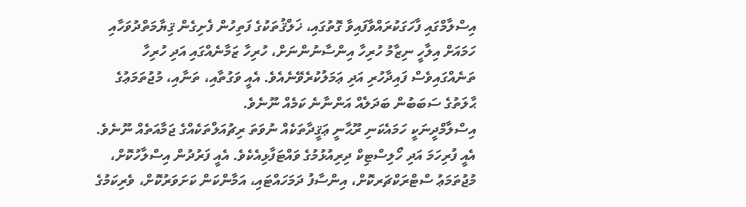އިސްލާމްގައި ފާހަގަކުރައްވާފައިވާ ގޮތުގައި، ޚަލްޤުތަކުގެ ފަތިހުން ފެށިގެން ޤިޔާމަތްދުވަހާއި ހަމައަށް އިލާހީ ނިޒާމު ހުރިހާ އިންސާނުންނަށް، ހުރިހާ ޒަމާނެއްގައި އަދި ހުރިހާ ތަނެއްގައިވެސް ފައިދާހުރި އަދި ޢަމަލުކުރެވޭނެއެވެ. އެއީ ވަގުތާއި، ތަނާއި، މުޖުތަމަޢުގެ ޙާލަތުގެ ސަބަބުން ބަދަލެއް އަންނާނެ ކަމެއް ނޫނެވެ.
އިސްލާމްދީނަކީ ހަމައެކަނި ރޫޙާނީ ޢަޤީދާތަކެއް ނުވަތަ ރިޗުއަލްތަކެއްގެ ޖަމާއަތެއް ނޫނެވެ. އެއީ ފުރިހަމަ އަދި ހޯލިސްޓިކް ދިރިއުޅުމުގެ ވައްޓަފާޅިއެކެވެ. އެއީ ފަރުދުން އިސްލާހުކޮށް، މުޖުތަމަޢު ސްޓްރަކްޗަރކޮށް، އިންސާފު ދަމަހައްޓައި، އަމާންކަން ކަށަވަރުކޮށް، ވެރިކަމުގެ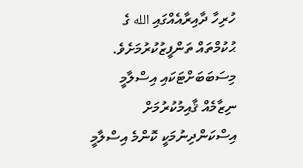ހުރިހާ ދާއިރާއެއްގައި الله ގެ ޙުކުމްތައް ތަންފީޒުކުރުމަށެވެ. މިސަބަބަށްޓަކައި އިސްލާމީ ނިޒާމެއް ޤާއިމުކުރުމަށް އިސްކަންދިނުމަކީ ކޮންމެ އިސްލާމީ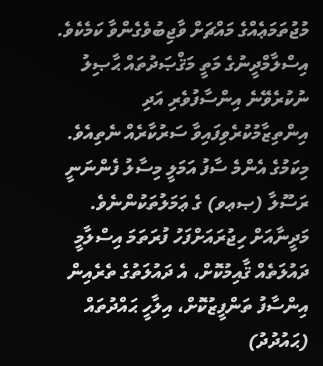މުޖުތަމަޢެއްގެ މައްޗަށް ވާޖިބުވެގެންވާ ކަމެކެވެ. އިސްލާމްދީނުގެ މަތީ މަޤްޞަދުތައް ޙާޞިލު ނުކުރެވޭނެ އިންސާފުވެރި އަދި އިންތިޒާމުކުރެވިފައިވާ ސަރުކާރެއް ނެތިއެވެ.
މިކަމުގެ އެންމެ ސާފު އަމަލީ މިސާލު ފެންނަނީ ރަސޫލާ (ޞޢވ) ގެ ޢަމަލުތަކުންނެވެ. މަދީނާއަށް ހިޖުރައަށްފަހު ފުރަތަމަ އިސްލާމީ ދައުލަތެއް ޤާއިމުކޮށް، އެ ދައުލަތުގެ ތެރެއިން އިންސާފު ތަންފީޒުކޮށް، އިލާހީ ޙައްދުތައް (ޙައުދުދު)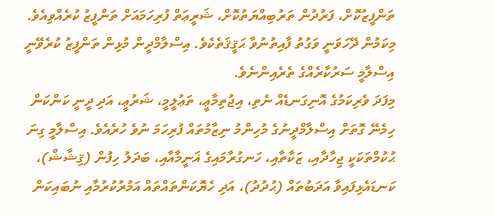ތަންފީޒުކޮށް، ފަރުދުން ތަރުބިއްޔަތުކޮށް، ޝަރީޢަތް ފުރިހަމައަށް ތަންފީޒު ކުރެއްވިއެވެ. މިކަމުން ދޭހަވަނީ ވަގުތު ފާއިތުނުވާ ޙަޤީޤަތެކެވެ. އިސްލާމްދީން މުޅިން ތަންފީޒު ކުރެވޭނީ އިސްލާމީ ސަރުކާރެއްގެ ތެރެއިންނެވެ.
މިފަދަ ވެރިކަމުގެ އޮނިގަނޑެއް ނެތި، އިޖުތިމާޢީ، ތަޢުލީމީ، ޝަރުޢީ، އަދި ދީނީ ކަންކަން ހިމެނޭ ގޮތަށް އިސްލާމްދީނުގެ މުހިންމު ނިޒާމުތައް ފުރިހަމަ ނުވެ ހުރެއެވެ. އިސްލާމީ ގިނަ ޙުކުމްތަކަކީ ޖިހާދާއި، ޒަކާތާއި، ހަނގުރާމައިގެ ޣަނީމާއާއި، ބަދަލު ހިފުން (ޤިޝާޝް)، ކަނޑައެޅިފައިވާ އަދަބުތައް (ޙުދުދު)، އަދި ހެޔޮކަންތައްތައް އަމުރުކުރުމާއި ނުބައިކަން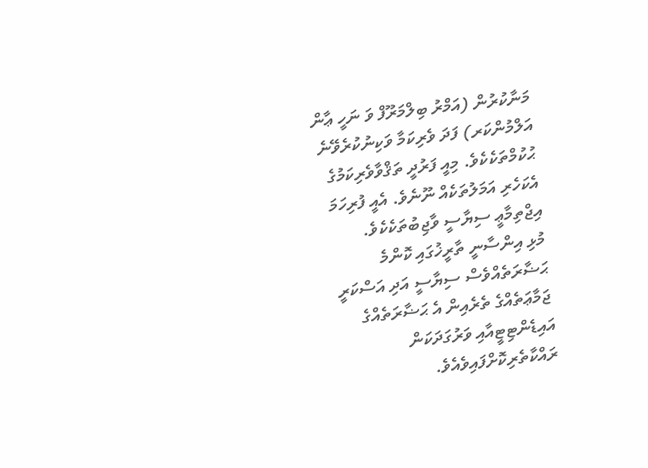މަނާކުރުން (އަމްރު ބިލްމަރޫފް ވަ ނަހީ ޢާން އަލްމުންކަރ) ފަދަ ވެރިކަމާ ވަކިނުކުރެވޭނެ ޙުކުމްތަކެކެވެ. މިއީ ފަރުދީ ތަޤްވާވެރިކަމުގެ އެކަހެރި އަމަލުތަކެއް ނޫނެވެ. އެއީ ފުރިހަމަ އިޖްތިމާޢީ ސިޔާސީ ވާޖިބުތަކެކެވެ.
މުޅި އިންސާނީ ތާރީޚުގައި ކޮންމެ ޙަޟާރަތެއްވެސް ސިޔާސީ އަދި އަސްކަރީ ޖަމާޢަތެއްގެ ތެރެއިން އެ ޙަޟާރަތެއްގެ އައިޑެންޓިޓީއާއި ވަރުގަދަކަން ރައްކާތެރިކޮށްފައިވެއެވެ.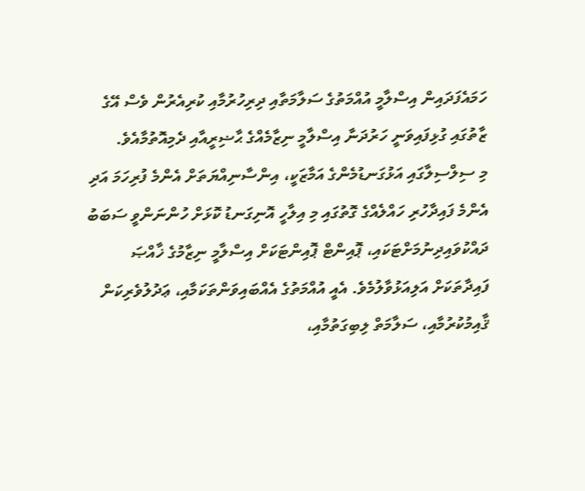ހަމައެފަދައިން އިސްލާމީ އުއްމަތުގެ ސަލާމަތާއި ދިރިހުރުމާއި ކުރިއެރުން ވެސް އޭގެ ޒާތުގައި ގުޅިފައިވަނީ ހަރުދަނާ އިސްލާމީ ނިޒާމެއްގެ ޙާޟިރީއާއި ދެމިއޮތުމާއެވެ.
މި ސިލްސިލާގައި އަޅުގަނޑުމެންގެ އަމާޒަކީ، އިންސާނިއްޔަތަށް އެންމެ ފުރިހަމަ އަދި އެންމެ ފައިދާހުރި ހައްލެއްގެ ގޮތުގައި މި އިލާހީ އޮނިގަނޑު ކޮޅަށް ހުންނަންވީ ސަބަބު ދައްކުވައިދިނުމަށްޓަކައި، ޕޮއިންޓް ޕޮއިންޓަކަށް އިސްލާމީ ނިޒާމުގެ ޚާއްޞަ ފައިދާތަކަށް އަލިއަޅުވާލުމެވެ. އެއީ އުއްމަތުގެ އެއްބައިވަންތަކަމާއި، ޢަދުލުވެރިކަން ޤާއިމުކުރުމާއި، ސަލާމަތް ލިބިގަތުމާއި،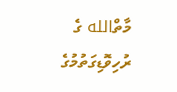މާތްالله ގެ ރުހިވޮޑިގަތުމުގެ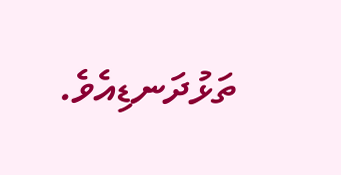ތަޅުދަނޑިއެވެ.